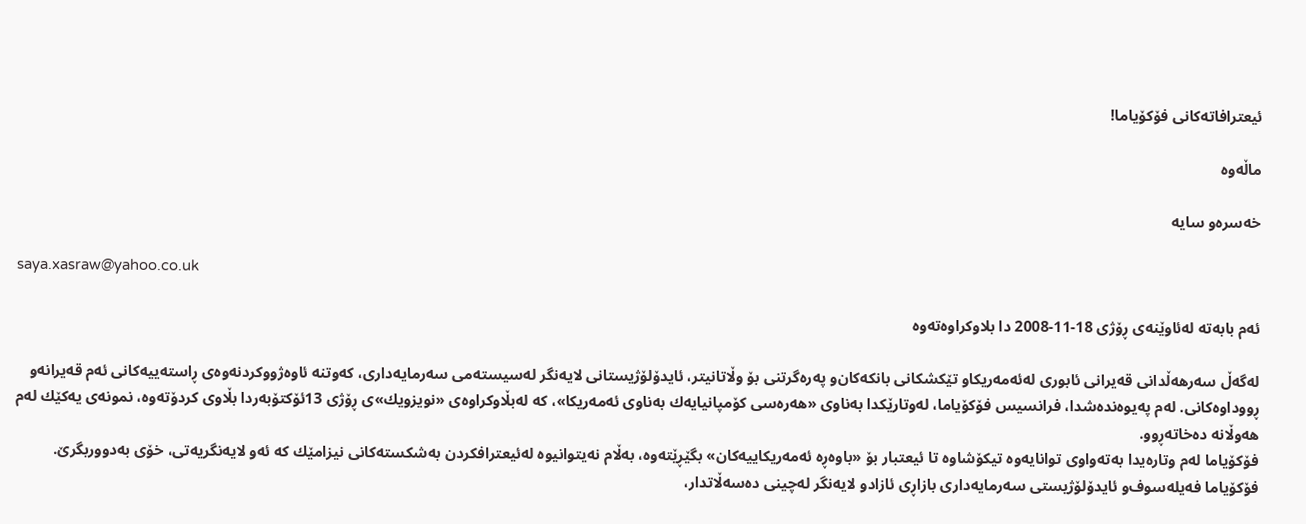ئیعترافاته‌كانی‌ فۆكۆیاما!

ماڵه‌وه

خه‌سره‌و سایه‌

saya.xasraw@yahoo.co.uk

ئه‌م بابه‌ته‌ له‌ئاوێنه‌ی ڕۆژی 18-11-2008 دا بلاوکراوه‌ته‌وه

له‌گه‌ڵ سه‌رهه‌ڵدانی‌ قه‌یرانی‌ ئابوری‌ له‌ئه‌مه‌ریكاو تێكشكانی‌ بانكه‌كان‌و په‌ره‌گرتنی‌ بۆ وڵاتانیتر، ئایدۆلۆژیستانی‌ لایه‌نگر له‌سیسته‌می‌ سه‌رمایه‌داری‌، كه‌وتنه‌ ئاوه‌ژووكردنه‌وه‌ی‌ ڕاسته‌ییه‌كانی‌ ئه‌م قه‌یرانه‌و ڕووداوه‌كانی‌. له‌م په‌یوه‌نده‌شدا، فرانسیس فۆكۆیاما، له‌وتارێكدا به‌ناوی‌ «هه‌ره‌سی‌ كۆمپانیایه‌ك به‌ناوی‌ ئه‌مه‌ریكا»، كه‌ له‌بڵاوكراوه‌ی‌ «نویزویك»ی ڕۆژی‌ 13ئۆكتۆبه‌ردا بڵاوی‌ كردۆته‌وه‌، نمونه‌ی‌ یه‌كێك له‌م هه‌وڵانه‌ ده‌خاته‌ڕوو.
فۆكۆیاما له‌م وتاره‌یدا به‌ته‌واوی‌ توانایه‌وه‌ تیكۆشاوه‌ تا ئیعتبار بۆ «باوه‌ڕه‌ ئه‌مه‌ریكاییه‌كان» بگێڕێته‌وه‌، به‌ڵام نه‌یتوانیوه‌ له‌ئیعترافكردن به‌شكسته‌كانی‌ نیزامێك كه‌ ئه‌و لایه‌نگریه‌تی‌، خۆی‌ به‌دووربگرێ‌.
فۆكۆیاما فه‌یله‌سوف‌و ئایدۆلۆژیستی‌ سه‌رمایه‌داری‌ بازاڕی‌ ئازاد‌و لایه‌نگر له‌چینی‌ ده‌سه‌ڵاتدار،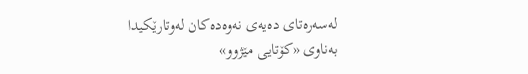له‌سه‌ره‌تای‌ ده‌یه‌ی‌ نه‌وه‌ده‌كان له‌وتارێكیدا به‌ناوی‌ «كۆتایی‌ مێژوو»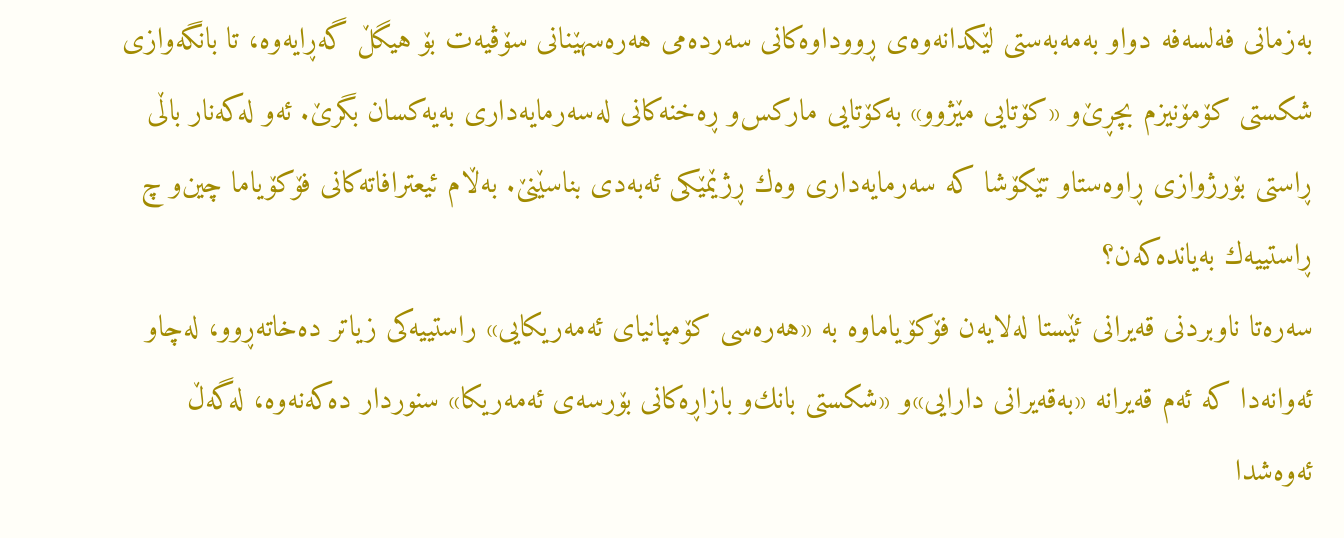به‌زمانی‌ فه‌لسه‌فه‌ دواو به‌مه‌به‌ستی‌ لێكدانه‌وه‌ی‌ ڕووداوه‌كانی‌ سه‌رده‌می‌ هه‌ره‌سهێنانی‌ سۆڤیه‌ت بۆ هیگڵ گه‌ڕایه‌وه‌، تا بانگه‌وازی‌ شكستی‌ كۆمۆنیزم بچڕێ‌‌و «كۆتایی‌ مێژوو» به‌كۆتایی‌ ماركس‌و ڕه‌خنه‌كانی‌ له‌سه‌رمایه‌داری‌ به‌یه‌كسان بگرێ‌. ئه‌و له‌كه‌نار باڵی‌ ڕاستی‌ بۆرژوازی‌ ڕاوه‌ستاو تێكۆشا كه‌ سه‌رمایه‌داری‌ وه‌ك ڕژێمێكی‌ ئه‌به‌دی‌ بناسێنێ‌. به‌ڵام ئیعترافاته‌كانی‌ فۆكۆیاما چین‌و چ ڕاستییه‌ك به‌یانده‌كه‌ن؟
سه‌ره‌تا ناوبردنی‌ قه‌یرانی‌ ئێستا له‌لایه‌ن فۆكۆیاماوه‌ به‌ «هه‌ره‌سی‌ كۆمپانیای‌ ئه‌مه‌ریكایی‌» راستییه‌كی‌ زیاتر ده‌خاته‌ڕوو، له‌چاو ئه‌وانه‌دا كه‌ ئه‌م قه‌یرانه‌ «به‌قه‌یرانی‌ دارایی‌»و «شكستی‌ بانك‌و بازاڕه‌كانی‌ بۆرسه‌ی‌ ئه‌مه‌ریكا» سنوردار ده‌كه‌نه‌وه‌، له‌گه‌ڵ ئه‌وه‌شدا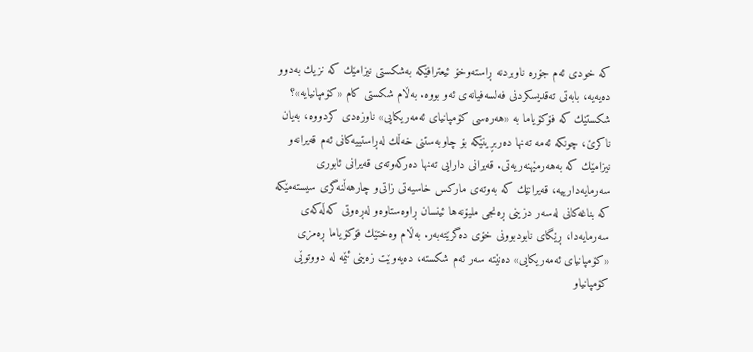كه‌ خودی‌ ئه‌م جۆره‌ ناوبردنه‌ ڕاسته‌وخۆ ئیعترافێكه‌ به‌شكستی نیزامێك كه‌ نزیك به‌دوو ده‌یه‌یه‌، بابه‌تی‌ ته‌قدیسكردنی‌ فه‌لسه‌فیانه‌ی‌ ئه‌و بووه‌. به‌ڵام شكستی‌ كام «كۆمپانیایه‌»؟
شكستێك كه‌ فۆكۆیاما به‌ «هه‌ره‌سی‌ كۆمپانیای‌ ئه‌مه‌ریكایی‌» ناوزه‌دی‌ كردووه‌، به‌یان ناكرێ‌، چونكه‌ ئه‌مه‌ ته‌نها ده‌ربڕینێكه‌ بۆ چاوبه‌ستنی‌ خه‌ڵك له‌ڕاستییه‌كانی‌ ئه‌م قه‌یرانه‌و نیزامێك كه‌ به‌هه‌رمێهنه‌ریه‌تی‌. قه‌یرانی‌ دارایی‌ ته‌نها ده‌ركه‌وته‌ی‌ قه‌یرانی ئابوری‌ سه‌رمایه‌دارییه‌، قه‌یرانێك كه‌ به‌وته‌ی‌ ماركس خاسیه‌تی‌ زاتی‌‌و چارهه‌ڵنه‌گری‌ سیسته‌مێكه‌ كه‌ بناغه‌كانی‌ له‌سه‌ر دزینی‌ ڕه‌نجی‌ ملیۆنه‌ها ئینسان ڕاوه‌ستاوه‌‌و له‌ڕه‌وتی‌ كه‌ڵه‌كه‌ی‌ سه‌رمایه‌دا، ڕێگای‌ نابودبوونی‌ خۆی‌ ده‌گرێته‌به‌ر. به‌ڵام وه‌ختێك فۆكۆیاما ڕه‌مزی‌ «كۆمپانیای‌ ئه‌مه‌ریكایی‌» ده‌نێته‌ سه‌ر ئه‌م شكسته‌، ده‌یه‌وێت زه‌ینی‌ ئێمه‌ له‌ دووتوێی‌ كۆمپانیاو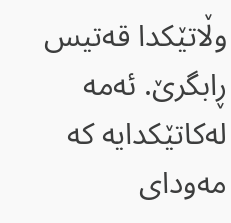وڵاتێكدا قه‌تیس ڕابگرێ‌. ئه‌مه‌ له‌كاتێكدایه‌ كه‌ مه‌ودای‌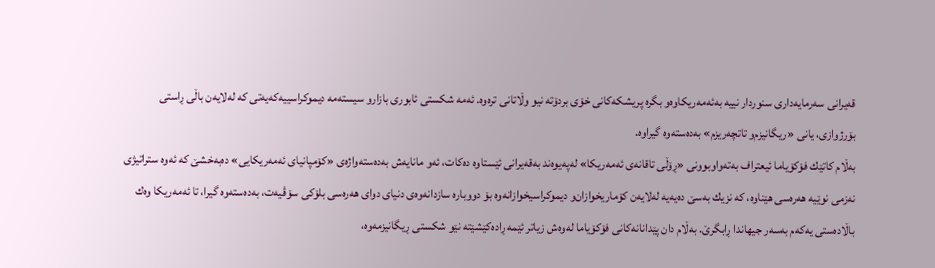قه‌یرانی‌ سه‌رمایه‌داری‌ سنوردار نییه‌ به‌ئه‌مه‌ریكاوه‌‌و بگره‌ پریشكه‌كانی‌ خۆی‌ بردۆته‌ نیو وڵاتانی‌ تره‌وه‌. ئه‌مه‌ شكستی‌ ئابوری‌ بازارو سیسته‌مه‌ دیموكراسییه‌كه‌یه‌تی‌ كه‌ له‌لایه‌ن باڵی‌ ڕاستی‌ بۆرژوازی‌، یانی‌ «ریگانیزم‌و تاتچه‌ریزم» به‌ده‌سته‌وه‌ گیراوه‌.
به‌ڵام كاتێك فۆكۆیاما ئیعتراف به‌ته‌واوبوونی‌ «ڕۆڵی‌ تاقانه‌ی‌ ئه‌مه‌ریكا» له‌په‌یوه‌ند به‌قه‌یرانی‌ ئێستاوه‌ ده‌كات، ئه‌و مانایه‌ش به‌ده‌سته‌واژه‌ی‌ «كۆمپانیای‌ ئه‌مه‌ریكایی‌» ده‌به‌خشێ‌ كه‌ ئه‌وه‌ ستراتیژی‌ نه‌زمی‌ نوێیه‌ هه‌ره‌سی‌ هێناوه‌، كه‌ نزیك به‌سێ‌ ده‌یه‌یه‌ له‌لایه‌ن كۆماریخوازان‌و دیموكراسیخوازانه‌وه‌ بۆ دووباره‌ سازدانه‌وه‌ی‌ دنیای‌ دوای‌ هه‌ره‌سی‌ بلۆكی‌ سۆڤیه‌ت، به‌ده‌سته‌وه‌ گیرا، تا ئه‌مه‌ریكا وه‌ك باڵاده‌ستی‌ یه‌كه‌م به‌سه‌ر جیهاندا ڕابگرێ‌. به‌ڵام دان پێدانانه‌كانی‌ فۆكۆیاما له‌وه‌ش زیاتر ئێمه‌ ڕاده‌كێشێته‌ نێو شكستی‌ ڕیگانیزمه‌وه‌،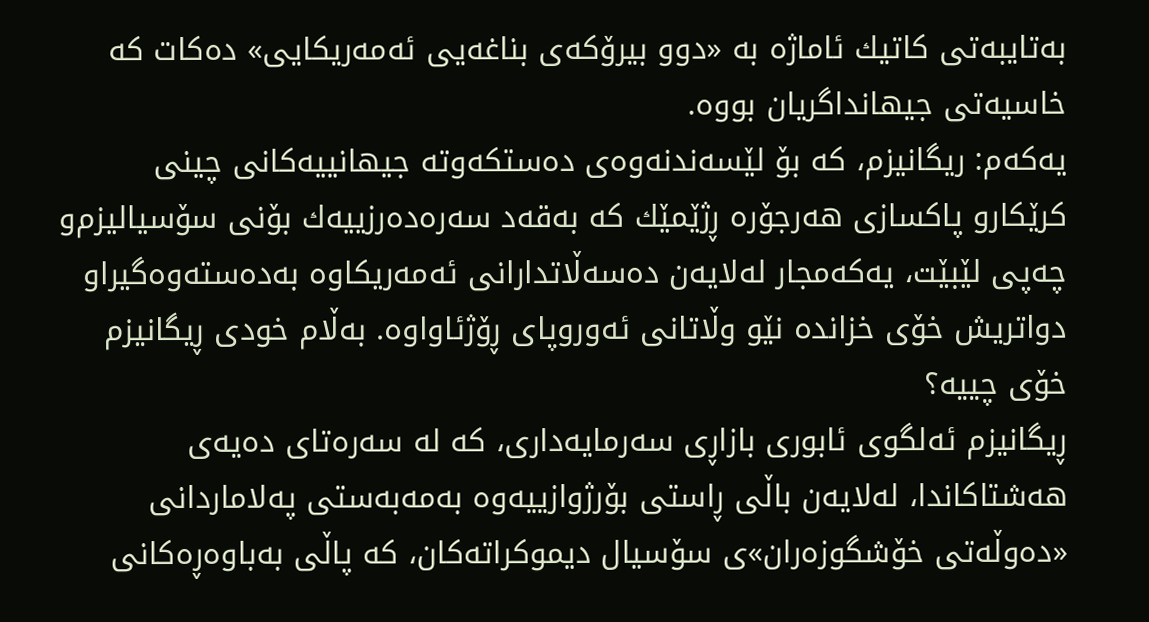به‌تایبه‌تی‌ كاتیك ئاماژه‌ به‌ «دوو بیرۆكه‌ی‌ بناغه‌یی‌ ئه‌مه‌ریكایی‌» ده‌كات كه‌ خاسیه‌تی‌ جیهانداگریان بووه‌.
یه‌كه‌م: ریگانیزم، كه‌ بۆ لێسه‌ندنه‌وه‌ی‌ ده‌ستكه‌وته‌ جیهانییه‌كانی‌ چینی‌ كرێكار‌و پاكسازی‌ هه‌رجۆره‌ ڕژێمێك كه‌ به‌قه‌د سه‌ره‌ده‌رزییه‌ك بۆنی‌ سۆسیالیزم‌و چه‌پی‌ لێبێت، یه‌كه‌مجار له‌لایه‌ن ده‌سه‌ڵاتدارانی‌ ئه‌مه‌ریكاوه‌ به‌ده‌سته‌وه‌گیراو دواتریش خۆی‌ خزانده‌ نێو وڵاتانی‌ ئه‌وروپای‌ ڕۆژئاواوه‌. به‌ڵام خودی‌ ڕیگانیزم خۆی‌ چییه‌؟
ڕیگانیزم ئه‌لگوی‌ ئابوری‌ بازاڕی‌ سه‌رمایه‌داری‌، كه‌ له‌ سه‌ره‌تای‌ ده‌یه‌ی‌ هه‌شتاكاندا، له‌لایه‌ن باڵی‌ ڕاستی‌ بۆرژوازییه‌وه‌ به‌مه‌به‌ستی‌ په‌لاماردانی‌ «ده‌وڵه‌تی‌ خۆشگوزه‌ران»ی‌ سۆسیال دیموكراته‌كان، كه‌ پاڵی‌ به‌باوه‌ڕه‌كانی‌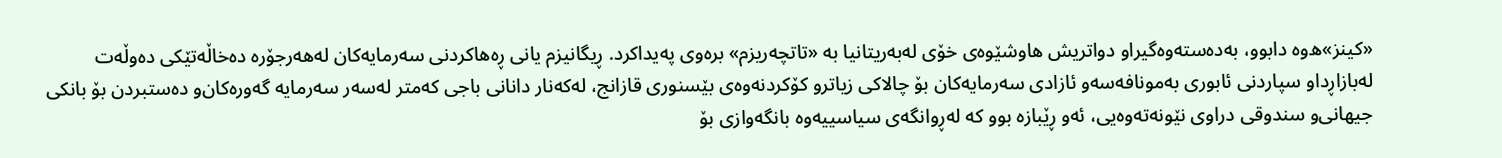«كینز»ه‌وه‌ دابوو، به‌ده‌سته‌وه‌گیراو دواتریش هاوشێوه‌ی‌ خۆی‌ له‌به‌ریتانیا به‌ «تاتچه‌ریزم» بره‌وی‌ په‌یداكرد. ڕیگانیزم یانی‌ ڕه‌هاكردنی‌ سه‌رمایه‌كان له‌هه‌رجۆره‌ ده‌خاڵه‌تێكی‌ ده‌وڵه‌ت له‌بازاڕدا‌و سپاردنی‌ ئابوری‌ به‌مونافه‌سه‌‌و ئازادی‌ سه‌رمایه‌كان بۆ چالاكی‌ زیاتر‌و كۆكردنه‌وه‌ی‌ بێسنوری‌ قازانج، له‌كه‌نار دانانی‌ باجی‌ كه‌متر له‌سه‌ر سه‌رمایه‌ گه‌وره‌كان‌و ده‌ستبردن بۆ بانكی‌ جیهانی‌‌و سندوقی‌ دراوی‌ نێونه‌ته‌وه‌یی‌، ئه‌و ڕێبازه‌ بوو كه‌ له‌ڕوانگه‌ی‌ سیاسییه‌وه‌ بانگه‌وازی‌ بۆ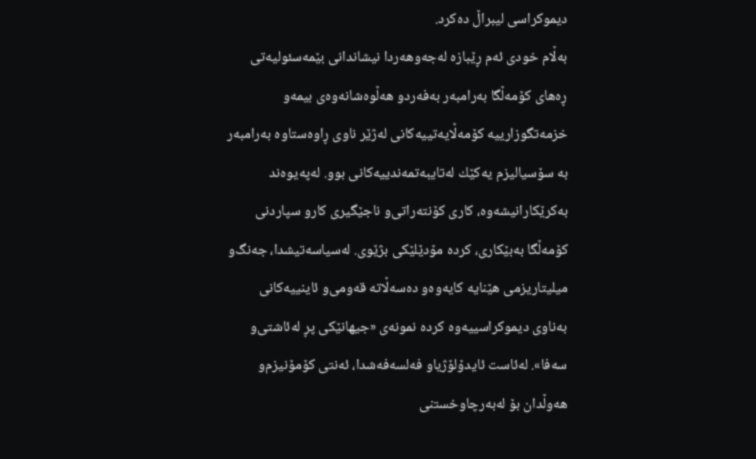دیموكراسی‌ لیبراڵ ده‌كرد.
به‌ڵام خودی‌ ئه‌م ڕێبازه‌ له‌جه‌وهه‌ردا نیشاندانی‌ بێمه‌سئولیه‌تی‌ ڕه‌های‌ كۆمه‌ڵگا به‌رامبه‌ر به‌فه‌رد‌و هه‌ڵوه‌شانه‌وه‌ی‌ بیمه‌و خزمه‌تگوزارییه‌ كۆمه‌ڵایه‌تییه‌كانی‌ له‌ژێر ناوی‌ ڕاوه‌ستاوه‌ به‌رامبه‌ر به‌ سۆسیالیزم یه‌كێك له‌تایبه‌تمه‌ندییه‌كانی‌ بوو. له‌په‌یوه‌ند به‌كرێكارانیشه‌وه‌، كاری‌ كۆنته‌راتی‌‌و ناجێگیری‌ كار‌و سپاردنی‌ كۆمه‌ڵگا به‌بێكاری‌، كرده‌ مۆدێلێكی‌ بژێوی‌. له‌سیاسه‌تیشدا، جه‌نگ‌و میلیتاریزمی‌ هێنایه‌ كایه‌وه‌‌و ده‌سه‌ڵاته‌ قه‌ومی‌‌و ئاینییه‌كانی‌ به‌ناوی‌ دیموكراسییه‌وه‌ كرده‌ نمونه‌ی‌ «جیهانێكی‌ پڕ له‌ئاشتی‌‌و سه‌فا». له‌ئاست ئایدۆلۆژیا‌و فه‌لسه‌فه‌شدا، ئه‌نتی‌ كۆمۆنیزم‌و هه‌وڵدان بۆ له‌به‌رچاوخستنی‌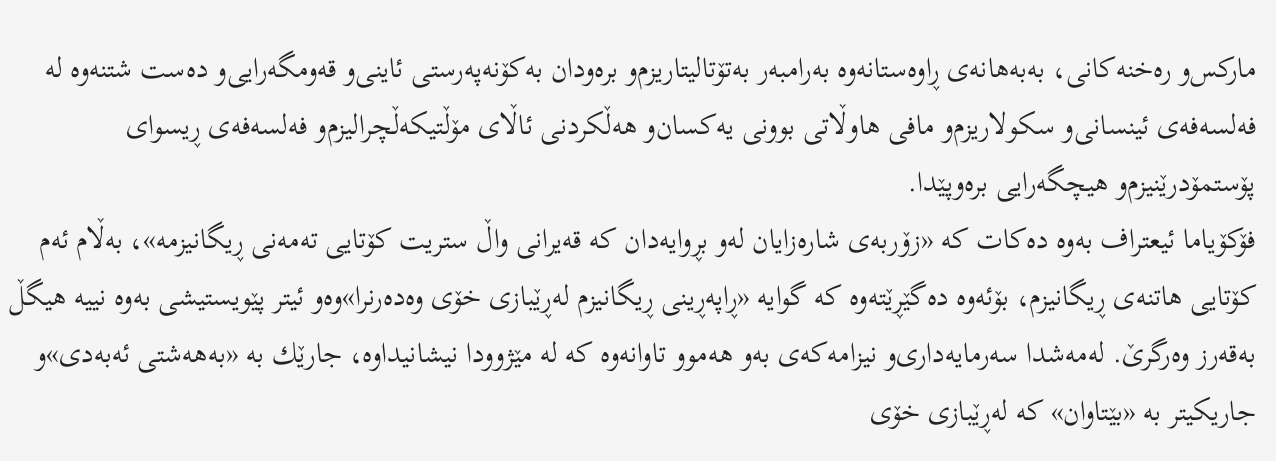ماركس‌و ره‌خنه‌كانی‌، به‌به‌هانه‌ی‌ ڕاوه‌ستانه‌وه‌ به‌رامبه‌ر به‌تۆتالیتاریزم‌و بره‌ودان به‌كۆنه‌په‌رستی‌ ئاینی‌‌و قه‌ومگه‌رایی‌‌و ده‌ست شتنه‌وه‌ له‌ فه‌لسه‌فه‌ی‌ ئینسانی‌‌و سكولاریزم‌و مافی‌ هاوڵاتی‌ بوونی‌ یه‌كسان‌و هه‌ڵكردنی ئاڵای‌ مۆڵتیكه‌ڵچرالیزم‌و فه‌لسه‌فه‌ی‌ ڕیسوای‌ پۆستمۆدرێنیزم‌و هیچگه‌رایی‌ بره‌وپێدا.
فۆكۆیاما ئیعتراف به‌وه‌ ده‌كات كه‌ «زۆربه‌ی‌ شاره‌زایان له‌و بڕوایه‌دان كه‌ قه‌یرانی‌ واڵ ستریت كۆتایی‌ ته‌مه‌نی‌ ڕیگانیزمه‌»، به‌ڵام ئه‌م كۆتایی‌ هاتنه‌ی‌ ڕیگانیزم، بۆئه‌وه‌ ده‌گێڕێته‌وه‌ كه‌ گوایه‌ «ڕاپه‌ڕینی‌ ڕیگانیزم له‌ڕێبازی‌ خۆی‌ وه‌ده‌رنرا»وه‌‌و ئیتر پێویستیشی‌ به‌وه‌ نییه‌ هیگڵ به‌قه‌رز وه‌رگرێ‌. له‌مه‌شدا سه‌رمایه‌داری‌‌و نیزامه‌كه‌ی‌ به‌و هه‌موو تاوانه‌وه‌ كه‌ له‌ مێژوودا نیشانیداوه‌، جارێك به‌ «به‌هه‌شتی‌ ئه‌به‌دی‌»و جاریكیتر به‌ «بێتاوان» كه‌ له‌ڕێبازی‌ خۆی‌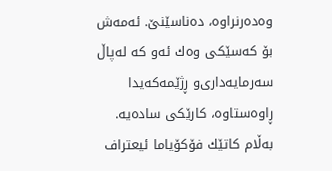وه‌ده‌رنراوه‌، ده‌ناسێنێ‌. ئه‌مه‌ش بۆ كه‌سێكی‌ وه‌ك ئه‌و كه‌ له‌پاڵ سه‌رمایه‌داری‌‌و ڕژێمه‌كه‌یدا ڕاوه‌ستاوه‌، كارێكی‌ ساده‌یه‌. به‌ڵام كاتێك فۆكۆیاما ئیعتراف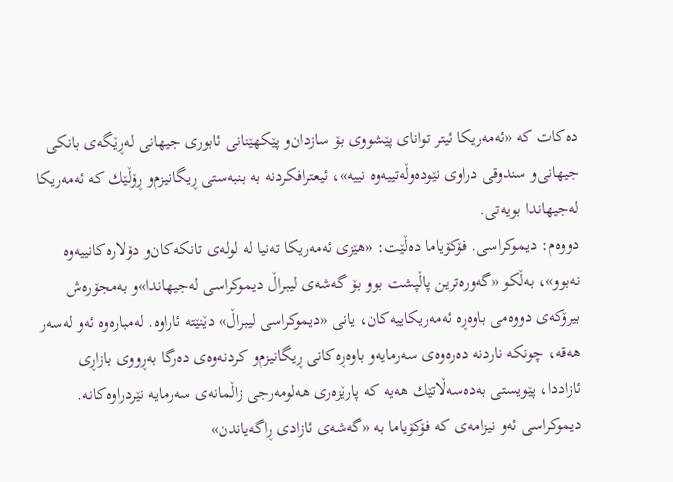ده‌كات كه‌ «ئه‌مه‌ریكا ئیتر توانای‌ پێشووی‌ بۆ سازدان‌و پێكهێنانی‌ ئابوری‌ جیهانی‌ له‌ڕێگه‌ی‌ بانكی‌ جیهانی‌‌و سندوقی‌ دراوی‌ نێوده‌وڵه‌تییه‌وه‌ نییه‌»، ئیعترافكردنه‌ به‌ بنبه‌ستی‌ ڕیگانیزم‌و ڕۆڵێك كه‌ ئه‌مه‌ریكا له‌جیهاندا بویه‌تی‌.
دووه‌م: دیموكراسی‌. فۆكۆیاما ده‌ڵێت: «هێزی‌ ئه‌مه‌ریكا ته‌نیا له‌ لوله‌ی‌ تانكه‌كان‌و دۆلاره‌كانییه‌وه‌ نه‌بوو»، به‌ڵكو «گه‌وره‌ترین پاڵپشت بوو بۆ گه‌شه‌ی‌ لیبراڵ دیموكراسی‌ له‌جیهاندا»و به‌مجۆره‌ش بیرۆكه‌ی‌ دووه‌می‌ باوه‌ڕه‌ ئه‌مه‌ریكاییه‌كان، یانی‌ «دیموكراسی‌ لیبراڵ» دێنێته‌ ئاراوه‌. له‌مباره‌وه‌ ئه‌و له‌سه‌ر هه‌قه‌، چونكه‌ ناردنه‌ ده‌ره‌وه‌ی‌ سه‌رمایه‌‌و باوه‌ڕه‌كانی‌ ڕیگانیزم‌و كردنه‌وه‌ی‌ ده‌رگا به‌ڕووی‌ بازاڕی‌ ئازاددا، پێویستی‌ به‌ده‌سه‌ڵاتێك هه‌یه‌ كه‌ پارێزه‌ری‌ هه‌لومه‌رجی‌ زاڵمانه‌ی‌ سه‌رمایه‌ نێردراوه‌كانه‌. دیموكراسی‌ ئه‌و نیزامه‌ی‌ كه‌ فۆكۆیاما به‌ «گه‌شه‌ی‌ ئازادی‌ ڕاگه‌یاندن»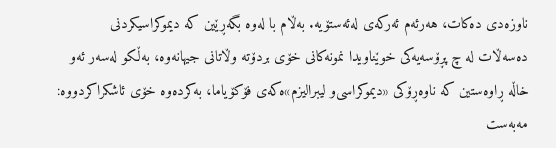ناوزه‌دی‌ ده‌كات، هه‌رئه‌م ئه‌ركه‌ی‌ له‌ئه‌ستۆیه‌. به‌ڵام با له‌وه‌ بگه‌ڕێین كه‌ دیموكراسیكردنی‌ ده‌سه‌ڵات له‌ چ پڕۆسه‌یه‌كی‌ خوێناویدا نمونه‌كانی‌ خۆی‌ بردۆته‌ وڵاتانی‌ جیهانه‌وه‌، به‌ڵكو له‌سه‌ر ئه‌و خاڵه‌ ڕاوه‌ستین كه‌ ناوه‌ڕۆكی‌ «دیموكراسی‌‌و لیبرالیزم»ه‌كه‌ی‌ فۆكۆیاما، به‌كرده‌وه‌ خۆی‌ ئاشكراكردووه‌:
مه‌به‌ست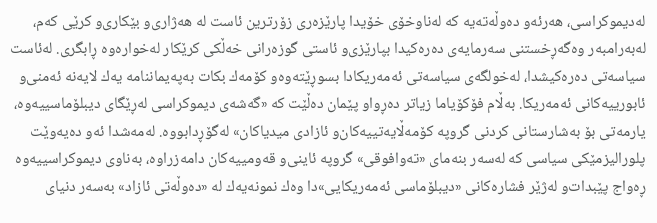له‌دیموكراسی‌، هه‌رئه‌و ده‌وڵه‌ته‌یه‌ كه‌ له‌ناوخۆی‌ خۆیدا پارێزه‌ری‌ زۆرترین ئاست له‌ هه‌ژاری‌‌و بێكاری‌‌و كرێی كه‌م، له‌به‌رامبه‌ر وه‌گه‌ڕخستنی‌ سه‌رمایه‌ی‌ ده‌ره‌كیدا بپارێزی‌‌و ئاستی‌ گوزه‌رانی‌ خه‌ڵكی‌ كرێكار له‌خواره‌وه‌ ڕابگری‌. له‌ئاست سیاسه‌تی‌ ده‌ره‌كیشدا، له‌خولگه‌ی‌ سیاسه‌تی‌ ئه‌مه‌ریكادا بسوڕێته‌وه‌‌و كۆمه‌ك بكات به‌په‌یماننامه‌ یه‌ك لایه‌نه‌ ئه‌منی‌‌و ئابورییه‌كانی‌ ئه‌مه‌ریكا. به‌ڵام فۆكۆیاما زیاتر ده‌ڕواو پێمان ده‌ڵێت كه‌ «گه‌شه‌ی‌ دیموكراسی‌ له‌ڕێگای‌ دیبلۆماسییه‌وه‌، یارمه‌تی‌ بۆ به‌شارستانی كردنی‌ گروپه‌ كۆمه‌ڵایه‌تییه‌كان‌و ئازادی‌ میدیاكان» له‌گۆڕدابووه‌. له‌مه‌شدا ئه‌و ده‌یه‌وێت پلورالیزمێكی‌ سیاسی‌ كه‌ له‌سه‌ر بنه‌مای‌ «ته‌وافوقی‌» گروپه‌ ئاینی‌‌و قه‌ومییه‌كان دامه‌زراوه‌، به‌ناوی‌ دیموكراسییه‌وه‌ ڕه‌واج پێبدات‌و له‌ژێر فشاره‌كانی‌ «دیبلۆماسی‌ ئه‌مه‌ریكایی‌»دا وه‌ك نمونه‌یه‌ك له‌ «ده‌وڵه‌تی‌ ئازاد» به‌سه‌ر دنیای‌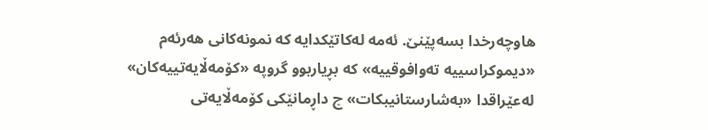هاوچه‌رخدا بسه‌پێنێ‌. ئه‌مه‌ له‌كاتێكدایه‌ كه‌ نمونه‌كانی‌ هه‌رئه‌م «دیموكراسییه‌ ته‌وافوقییه‌» كه‌ بڕیاربوو گروپه‌ «كۆمه‌ڵایه‌تییه‌كان» له‌عێراقدا «به‌شارستانیبكات» چ داڕمانێكی‌ كۆمه‌ڵایه‌تی‌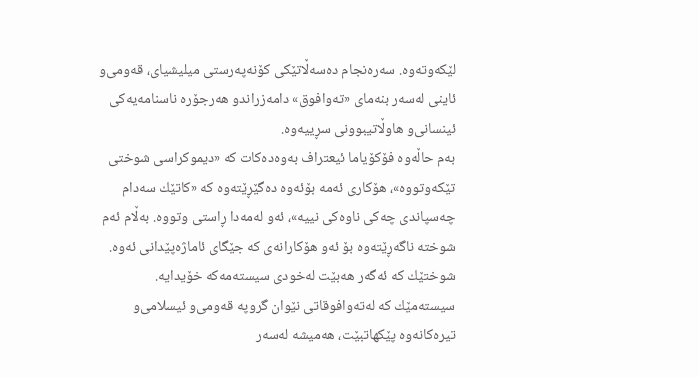لێكه‌وته‌وه‌. سه‌ره‌نجام ده‌سه‌ڵاتێكی‌ كۆنه‌په‌رستی‌ میلیشیای‌، قه‌ومی‌‌و ئاینی‌ له‌سه‌ر بنه‌مای‌ «ته‌وافوق» دامه‌زراند‌و هه‌رجۆره‌ ناسنامه‌یه‌كی‌ ئینسانی‌‌و هاوڵاتیبوونی‌ سڕییه‌وه‌.
به‌م حاڵه‌وه‌ فۆكۆیاما ئیعتراف به‌وه‌ده‌كات كه‌ «دیموكراسی‌ شوختی‌ تێكه‌وتووه‌»، هۆكاری‌ ئه‌مه‌ بۆئه‌وه‌ ده‌گێڕێته‌وه‌ كه‌ «كاتێك سه‌دام چه‌سپاندی‌ چه‌كی‌ ناوه‌كی‌ نییه‌»، ئه‌و له‌مه‌دا ڕاستی‌ وتووه‌. به‌ڵام ئه‌م شوخته‌ ناگه‌ڕێته‌وه‌ بۆ ئه‌و هۆكارانه‌ی‌ كه‌ جێگای‌ ئاماژه‌پێدانی‌ ئه‌وه‌. شوختێك كه‌ ئه‌گه‌ر هه‌بێت له‌خودی‌ سیسته‌مه‌كه‌ خۆیدایه‌. سیسته‌مێك كه‌ له‌ته‌وافوقاتی‌ نێوان گروپه‌ قه‌ومی‌‌و ئیسلامی‌‌و تیره‌كانه‌وه‌ پێكهاتبێت، هه‌میشه‌ له‌سه‌ر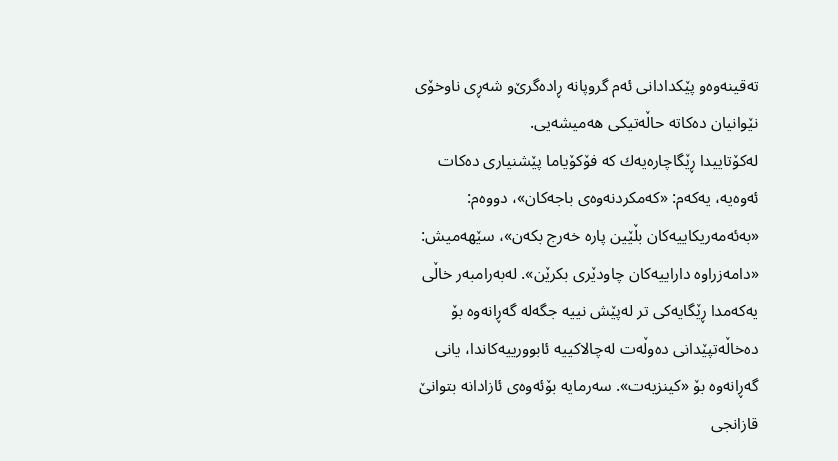ته‌قینه‌وه‌و پێكدادانی‌ ئه‌م گروپانه‌ ڕاده‌گرێ‌‌و شه‌ڕی‌ ناوخۆی‌ نێوانیان ده‌كاته‌ حاڵه‌تیكی‌ هه‌میشه‌یی‌.
له‌كۆتاییدا ڕێگاچاره‌یه‌ك كه‌ فۆكۆیاما پێشنیاری‌ ده‌كات ئه‌وه‌یه‌، یه‌كه‌م: «كه‌مكردنه‌وه‌ی‌ باجه‌كان»، دووه‌م: «به‌ئه‌مه‌ریكاییه‌كان بڵێین پاره‌ خه‌رج بكه‌ن»، سێهه‌میش: «دامه‌زراوه‌ داراییه‌كان چاودێری‌ بكرێن». له‌به‌رامبه‌ر خاڵی‌ یه‌كه‌مدا ڕێگایه‌كی‌ تر له‌پێش نییه‌ جگه‌له‌ گه‌ڕانه‌وه‌ بۆ ده‌خاڵه‌تپێدانی‌ ده‌وڵه‌ت له‌چالاكییه‌ ئابوورییه‌كاندا، یانی‌ گه‌ڕانه‌وه‌ بۆ «كینزیه‌ت». سه‌رمایه‌ بۆئه‌وه‌ی‌ ئازادانه‌ بتوانێ‌ قازانجی‌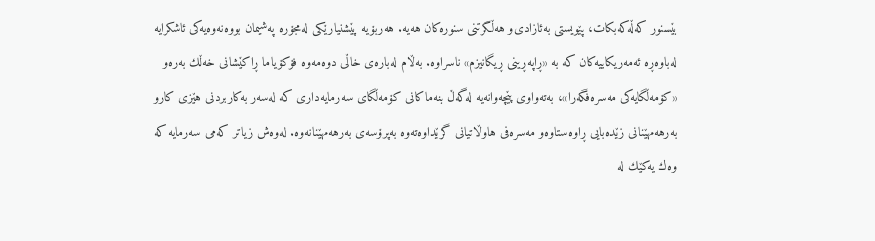بێسنور كه‌ڵه‌كه‌بكات، پێویستی‌ به‌ئازادی‌‌و هه‌ڵگرتنی‌ سنوره‌كان هه‌یه‌. هه‌ربۆیه‌ پێشنیارێكی‌ له‌مجۆره‌ په‌شیمان بووه‌نه‌وه‌یه‌كی‌ ئاشكرایه‌ له‌باوه‌ڕه‌ ئه‌مه‌ریكاییه‌كان كه‌ به‌ «ڕاپه‌ڕینی‌ ڕیگانیزم» ناسراوه‌. به‌ڵام له‌باره‌ی‌ خاڵی‌ دوه‌مه‌وه‌ فۆكۆیاما ڕاكێشانی‌ خه‌ڵك به‌ره‌و «كۆمه‌ڵگایه‌كی‌ مه‌سره‌فگه‌را»، به‌ته‌واوی‌ پێچه‌وانه‌یه‌ له‌گه‌ڵ بنه‌ماكانی‌ كۆمه‌ڵگای‌ سه‌رمایه‌داری‌ كه‌ له‌سه‌ر به‌كاربردنی‌ هێزی‌ كارو به‌رهه‌مهێنانی‌ زێده‌بایی‌ ڕاوه‌ستاوه‌‌و مه‌سره‌فی‌ هاوڵاتیانی‌ گرێداوه‌ته‌وه‌ به‌پرۆسه‌ی‌ به‌رهه‌مهێنانه‌وه‌. له‌وه‌ش زیاتر كه‌می‌ سه‌رمایه‌ كه‌ وه‌ك یه‌كێك له‌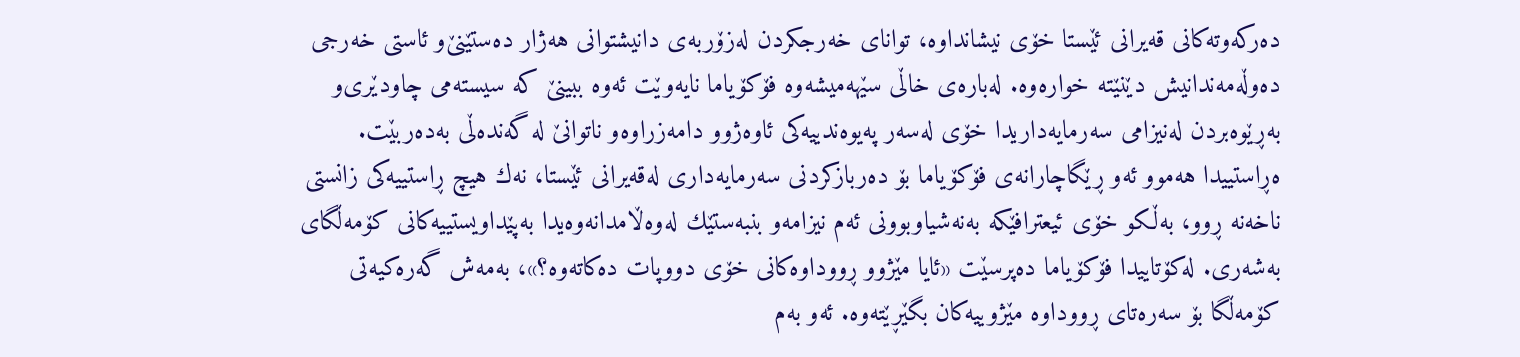ده‌ركه‌وته‌كانی‌ قه‌یرانی‌ ئێستا خۆی‌ نیشانداوه‌، توانای‌ خه‌رجكردن له‌زۆربه‌ی‌ دانیشتوانی‌ هه‌ژار ده‌ستێنێ‌‌و ئاستی‌ خه‌رجی‌ ده‌وڵه‌مه‌ندانیش دێنێته‌ خواره‌وه‌. له‌باره‌ی‌ خاڵی‌ سێهه‌میشه‌وه‌ فۆكۆیاما نایه‌وێت ئه‌وه‌ ببینێ‌ كه‌ سیسته‌می چاودێری‌‌و به‌ڕێوه‌بردن له‌نیزامی‌ سه‌رمایه‌داریدا خۆی‌ له‌سه‌ر په‌یوه‌ندییه‌كی‌ ئاوه‌ژوو دامه‌زراوه‌‌و ناتوانێ‌ له‌ گه‌نده‌ڵی‌ به‌ده‌ربێت. ه‌ڕاستییدا هه‌موو ئه‌و ڕێگاچارانه‌ی‌ فۆكۆیاما بۆ ده‌ربازكردنی‌ سه‌رمایه‌داری‌ له‌قه‌یرانی‌ ئێستا، نه‌ك هیچ ڕاستییه‌كی‌ زانستی‌ ناخه‌نه‌ ڕوو، به‌ڵكو خۆی‌ ئیعترافێكه‌ به‌نه‌شیاوبوونی‌ ئه‌م نیزامه‌‌و بنبه‌ستێك له‌وه‌ڵامدانه‌وه‌یدا به‌پێداویستییه‌كانی‌ كۆمه‌ڵگای‌ به‌شه‌ری‌. له‌كۆتاییدا فۆكۆیاما ده‌پرسێت «ئایا مێژوو ڕووداوه‌كانی‌ خۆی‌ دووپات ده‌كاته‌وه‌؟»، به‌مه‌ش گه‌ره‌كیه‌تی‌ كۆمه‌ڵگا بۆ سه‌ره‌تای ڕووداوه‌ مێژوییه‌كان بگێڕێته‌وه‌. ئه‌و به‌م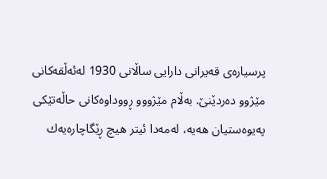پرسیاره‌ی‌ قه‌یرانی‌ دارایی‌ ساڵانی‌ 1930 له‌ئه‌ڵقه‌كانی‌ مێژوو ده‌ردێنێ‌. به‌ڵام مێژوو‌و ڕووداوه‌كانی‌ حاڵه‌تێكی‌ په‌یوه‌ستیان هه‌یه‌، له‌مه‌دا ئیتر هیچ ڕێگاچاره‌یه‌ك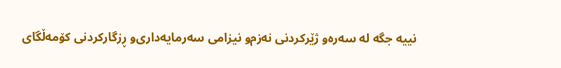نییه‌ جگه‌ له‌ سه‌ره‌و ژێركردنی‌ نه‌زم‌و نیزامی‌ سه‌رمایه‌داری‌‌و ڕزگاركردنی‌ كۆمه‌ڵگای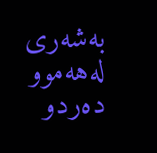به‌شه‌ری‌ له‌هه‌موو ده‌رد‌و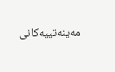مه‌ینه‌تییه‌كانی‌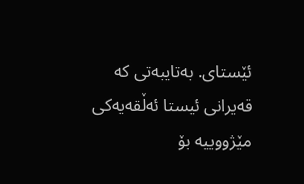ئێستای‌. به‌تایبه‌تی‌ كه‌ قه‌یرانی‌ ئیستا ئه‌ڵقه‌یه‌كی‌ مێژووییه‌ بۆ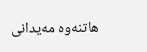هاتنه‌وه‌ مه‌یدانی‌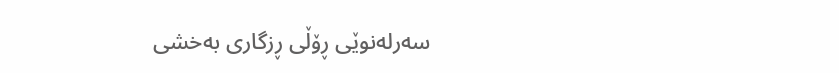سه‌رله‌نوێی‌ ڕۆڵی‌ ڕزگاری‌ به‌خشی‌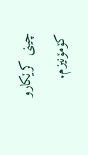چینی‌ كرێكارو كۆمۆنیزم.